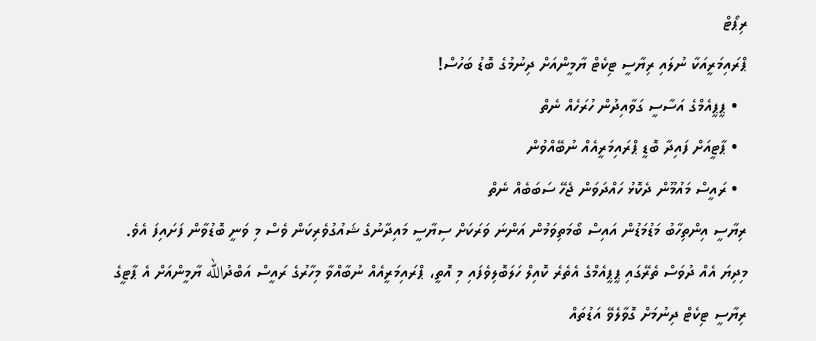ރިޕޯޓް
ޕްރައިމަރީއަކާ ނުލައި ރިޔާސީ ޓިކެޓް ޔާމީންއަށް ދިނުމުގެ ބޮޑު ބަހުސް!
  • ޕީޕީއެމްގެ އަސާސީ ގަވާއިދުން ހުރަހެއް ނެތް
  • ޕާޓީއަށް ފައިދާ ބޮޑީ ޕްރައިމަރީއެއް ނުބޭއްވުން
  • ރައީސް މައުމޫން ދެކޮޅު ހައްދަވަން ޖެހޭ ސަބަބެއް ނެތް
ރިޔާސީ އިންތިހާބު މަޑުމަޑުން އައިސް ބޯމަތިވަމުން އަންނަ ވަރަކަށް ސިޔާސީ މައިދާނުގެ ޝައުގުވެރިކަން ވެސް މި ވަނީ ބޮޑުވާން ފަށައިފަ އެވެ. މިދިޔަ އެއް ދުވަސް ތެރޭގައި ޕީޕީއެމްގެ އެތެރެ ކޮއިލް ހަލަބޮލިވެފައި މި އޮތީ، ޕްރައިމަރީއެއް ނުބާއްވާ މިހާރުގެ ރައީސް އަބްދުالله ޔާމީންއަށް އެ ޕާޓީގެ ރިޔާސީ ޓިކެޓް ދިނުމަށް ގޮވާލެވޭ އަޑުތައް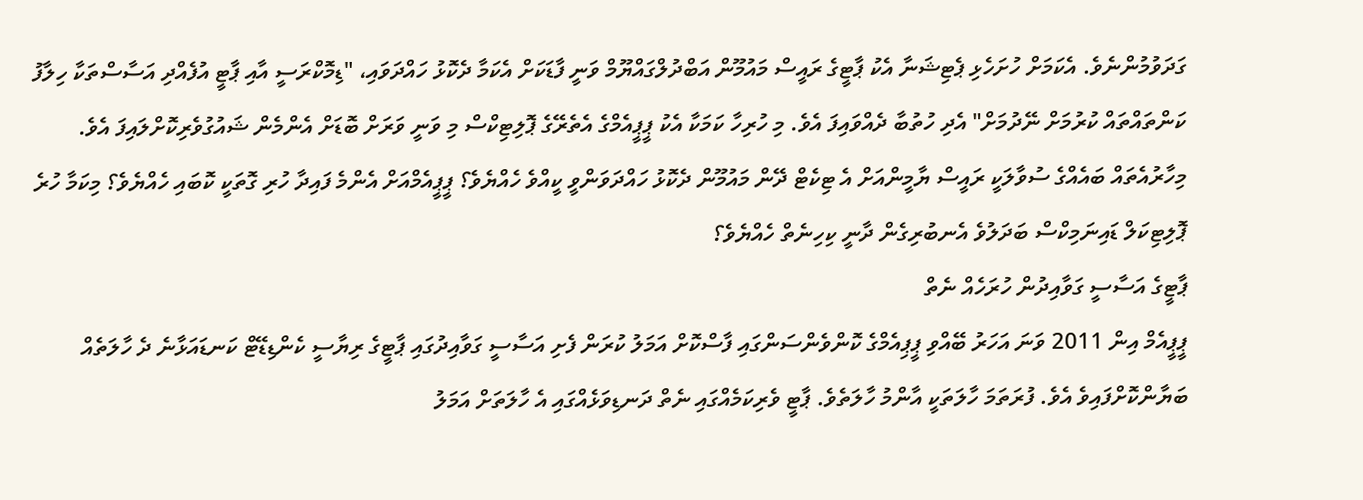ގަދަވުމުންނެވެ. އެކަމަށް ހުށަހެޅި ޕެޓިޝަނާ އެކު ޕާޓީގެ ރައީސް މައުމޫން އަބްދުލްގައްޔޫމް ވަނީ ފާޑަކަށް އެކަމާ ދެކޮޅު ހައްދަވައި، "ޑިމޮކްރަސީ އާއި ޕާޓީ އުފެއްދި އަސާސްތަކާ ހިލާފު ކަންތައްތައް ކުރުމަށް ނޭދުމަށް" އެދި ހުތުބާ ދެއްވައިފަ އެވެ. މި ހުރިހާ ކަމަކާ އެކު ޕީޕީއެމްގެ އެތެރޭގެ ޕޮލިޓިކްސް މި ވަނީ ވަރަށް ބޮޑަށް އެންމެން ޝައުގުވެރިކޮށްލައިފަ އެވެ.
މިހާރުއެތައް ބައެއްގެ ސުވާލަކީ ރައީސް ޔާމީންއަށް އެ ޓިކެޓް ދޭން މައުމޫން ދެކޮޅު ހައްދަވަންވީ ކީއްވެ ހެއްޔެވެ؟ ޕީޕީއެމްއަށް އެންމެ ފައިދާ ހުރި ގޮތަކީ ކޮބައި ހެއްޔެވެ؟ މިކަމާ ހުރެ ޕޮލިޓިކަލް ޑައިނަމިކްސް ބަދަލުވެ އެނބުރިގެން ދާނީ ކިހިނެތް ހެއްޔެވެ؟
ޕާޓީގެ އަސާސީ ގަވާއިދުން ހުރަހެއް ނެތް
ޕީޕީއެމް އިން 2011 ވަނަ އަހަރު ބޭއްވި ޕީޕިއެމްގެ ކޮންވެންސަންގައި ފާސްކޮށް އަމަލު ކުރަން ފެށި އަސާސީ ގަވާއިދުގައި ޕާޓީގެ ރިޔާސީ ކެންޑިޑޭޓް ކަނޑައަޅާނެ ދެ ހާލަތެއް ބަޔާންކޮށްފައިވެ އެވެ. ފުރަތަމަ ހާލަތަކީ އާންމު ހާލަތެވެ. ޕާޓީ ވެރިކަމެއްގައި ނެތް ދަނޑިވަޅެއްގައި އެ ހާލަތަށް އަމަލު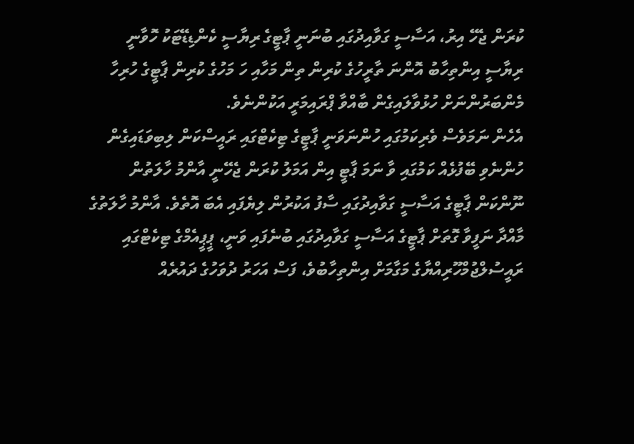ކުރަން ޖެހޭ އިރު، އަސާސީ ގަވާއިދުގައި ބުނަނީ ޕާޓީގެ ރިޔާސީ ކެންޑިޑޭޓަކު ހޮވާނީ ރިޔާސީ އިންތިހާބު އޮންނަ ތާރީހުގެ ކުރިން ތިން މަހާއި ހަ މަހުގެ ކުރިން ޕާޓީގެ ހުރިހާ މެންބަރުންނަށް ހުޅުވާލައިގެން ބާއްވާ ޕްރައިމަރީ އަކުންނެވެ.
އެހެން ނަމަވެސް ވެރިކަމުގައި ހުންނަވަނީ ޕާޓީގެ ޓިކެޓްގައި ރައީސްކަން ލިބިވަޑައިގެން ހުންނެވި ބޭފުޅެއް ކަމުގައި ވާ ނަމަ ޕާޓީ އިން އަމަލު ކުރަން ޖެހޭނީ އާންމު ހާލަތުން ނޫންކަން ޕާޓީގެ އަސާސީ ގަވާއިދުގައި ސާފު އަކުރުން ލިޔެފައި އެބަ އޮތެވެ. އާންމު ހާލަތުގެ މާއްދާ ނަފީވާ ގޮތަށް ޕާޓީގެ އަސާސީ ގަވާއިދުގައި ބުނެފައި ވަނީ، ޕީޕީއެމްގެ ޓިކެޓްގައި ރައީސުލްޖުމްހޫރިއްޔާގެ މަގާމަށް އިންތިހާބުވެ، ފަސް އަހަރު ދުވަހުގެ ދައުރެއް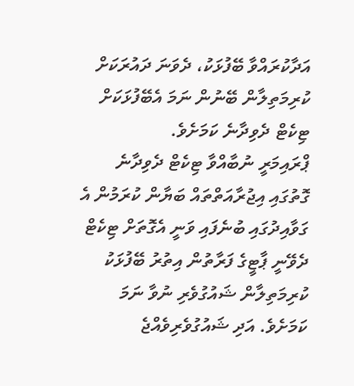އަދާކުރައްވާ ބޭފުޅަކު، ދެވަނަ ދައުރަކަށް ކުރިމަތިލާން ބޭނުން ނަމަ އެބޭފުޅަކަށް ޓިކެޓް ދެވިދާނެ ކަމަށެވެ.
ޕްރައިމަރީ ނުބާއްވާ ޓިކެޓް ދެވިދާނެ ގޮތުގައި އިޖުރާއަތްތައް ބަޔާން ކުރަމުން އެ ގަވާއިދުގައި ބުނެފައި ވަނީ އެގޮތަށް ޓިކެޓް ދެވޭނީ ޕާޓީގެ ފަރާތުން އިތުރު ބޭފުޅަކު ކުރިމަތިލާން ޝައުގުވެރި ނުވާ ނަމަ ކަމަށެވެ. އަދި ޝައުގުވެރިވެއްޖެ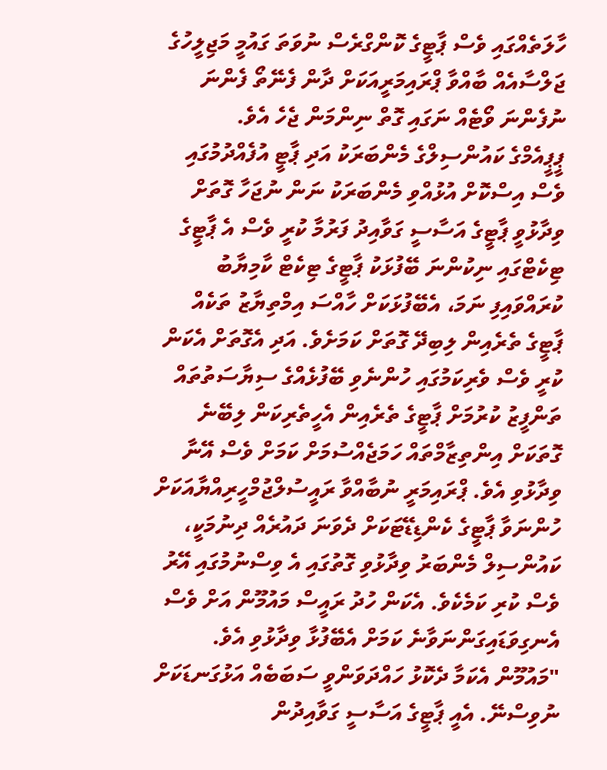ހާލަތެއްގައި ވެސް ޕާޓީގެ ކޮންގްރެސް ނުވަތަ ގައުމީ މަޖިލީހުގެ ޖަލްސާއެއް ބާއްވާ ޕްރައިމަރީއަކަށް ދާން ފެނޭތޯ ފެންނަ ނުފެންނަ ވޯޓެއް ނަގައި ގޮތް ނިންމަން ޖެހެ އެވެ.
ޕީޕީއެމްގެ ކައުންސިލްގެ މެންބަރަކު އަދި ޕާޓީ އުފެއްދުމުގައި ވެސް އިސްކޮށް އުޅުއްވި މެންބަރަކު ނަން ނުޖަހާ ގޮތަށް ވިދާޅުވީ ޕާޓީގެ އަސާސީ ގަވާއިދު ފަރުމާ ކުރީ ވެސް އެ ޕާޓީގެ ޓިކެޓްގައި ނިކުންނަ ބޭފުޅަކު ޕާޓީގެ ޓިކެޓް ކާމިޔާބު ކުރައްވައިފި ނަމަ، އެބޭފުޅަކަށް ހާއްސަ އިމްތިޔާޒު ތަކެއް ޕާޓީގެ ތެރެއިން ލިބިދޭ ގޮތަށް ކަމަށެވެ. އަދި އެގޮތަށް އެކަން ކުރީ ވެސް ވެރިކަމުގައި ހުންނެވި ބޭފުޅެއްގެ ސިޔާސަތުތައް ތަންފީޒު ކުރުމަށް ޕާޓީގެ ތެރެއިން އެހީތެރިކަން ލިބޭނެ ގޮތަކަށް އިންތިޒާމްތައް ހަމަޖެއްސުމަށް ކަމަށް ވެސް އޭނާ ވިދާޅުވި އެވެ. ޕްރައިމަރީ ނުބާއްވާ ރައީސުލްޖުމްހީރިއްޔާއަކަށް ހުންނަވާ ޕާޓީގެ ކެންޑިޑޭޓަކަށް ދެވަނަ ދައުރެއް ދިނުމަކީ، ކައުންސިލް މެންބަރު ވިދާޅުވި ގޮތުގައި އެ ވިސްނުމުގައި އޭރު ވެސް ކުރި ކަމެކެވެ. އެކަން ހުދު ރައީސް މައުމޫން އަށް ވެސް އެނގިވަޑައިގަންނަވާނެ ކަމަށް އެބޭފުޅާ ވިދާޅުވި އެވެ.
"މައުމޫން އެކަމާ ދެކޮޅު ހައްދަވަންވީ ސަބަބެއް އަޅުގަނޑަކަށް ނުވިސްނޭ. އެއީ ޕާޓީގެ އަސާސީ ގަވާއިދުން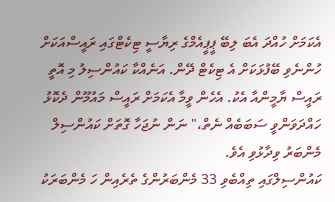އެކަމަށް ހުއްދަ އެބަ ލިބޭ ޕީޕީއެމްގެ ރިޔާސީ ޓިކެޓްގައި ރައީސްއަކަށް ހުންނެވި ބޭފުޅަކަށް އެ ޓިކެޓް ދޭން. އަނެއްކާ ކައުންސިލު މި އޮތީ ރައީސް ޔާމީންއާ އެކު. އެހެން ވީމާ އެކަމަށް ރައީސް މައުމޫން ދެކޮޅު ހައްދަވަންވީ ސަބަބެއް ނެތް،" ނަން ނުޖަހާ ގޮތަށް ކައުންސިލް މެންބަރު ވިދާޅުވި އެވެ.
ކައުންސިލްގައި ތިއްބެވި 33 މެންބަރުންގެ ތެރެއިން ހަ މެންބަރަކު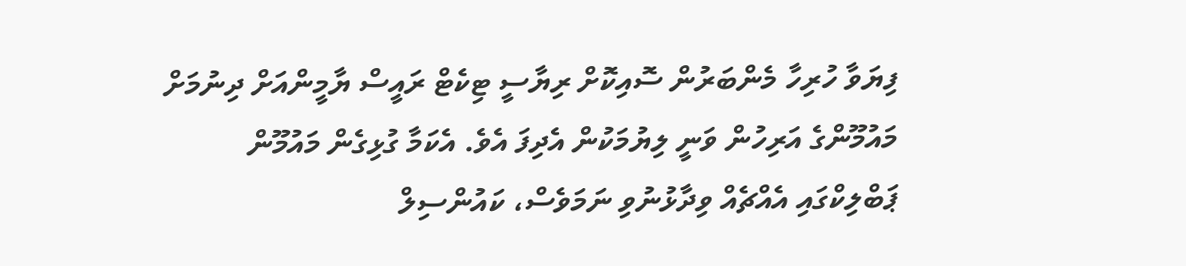ފިޔަވާ ހުރިހާ މެންބަރުން ސޮއިކޮށް ރިޔާސީ ޓިކެޓް ރައީސް ޔާމީންއަށް ދިނުމަށް މައުމޫންގެ އަރިހުން ވަނީ ލިޔުމަކުން އެދިފަ އެވެ. އެކަމާ ގުޅިގެން މައުމޫން ޕަބްލިކްގައި އެއްޗެއް ވިދާޅުނުވި ނަމަވެސް، ކައުންސިލް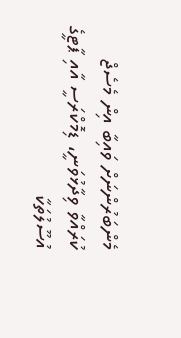މެންބަރުންނަށް ވައިބާ އިން މެސެޖް ކުރައްވާ ވިދާޅުވަނީ، ޑިމޮކްރަސީ އާއި ޕާޓީގެ އުސޫލުތަކާ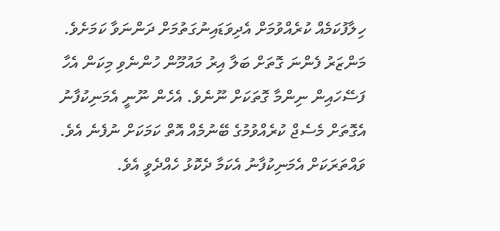ހިލާފުކަމެއް ކުރެއްވުމަށް އެދިވަޑައިނުގަތުމަށް ދަންނަވާ ކަމަށެވެ. މަންޒަރު ފެންނަ ގޮތަށް ބަލާ އިރު މައުމޫން ހުންނެވި މިކަން އެހާ ފަސޭހައިން ނިންމާ ގޮތަކަށް ނޫނެވެ. އެހެން ނޫނީ އެމަނިކުފާނު އެގޮތަށް މެސެޖް ކުރެއްވުމުގެ ބޭނުމެއް އޮތް ކަމަކަށް ނުފެނެ އެވެ. ވައްތަރަކަށް އެމަނިކުފާނު އެކަމާ ދެކޮޅު ހެއްދެވީ އެވެ.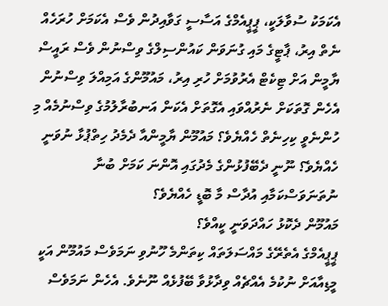އެކަމަކު ސުވާލަކީ، ޕީޕީއެމްގެ އަސާސީ ގަވާއިދުން ވެސް އެކަމަށް ހުރަހެއް ނެތް އިރު، ޕާޓީގެ މައި ގުނަވަން ކައުންސިލްގެ ވިސްނުން ވެސް ރައީސް ޔާމީން އަށް ޓިކެޓް އެރުވުމަށް ހުރި އިރު، މައުމޫންގެ އަމިއްލަ ވިސްނުން އެހެން ގޮތަކަށް ނެރުއްވައި އެގޮތަށް އެކަން އަނބުރާލުމުގެ ވިސްނުމެއް މި ހުންނެވީ ކިހިނެތް ހެއްޔެވެ؟ މައުމޫން ޔާމީންއާ ދެމެދު ހިތްޕުޅާ ނުވަނީ ހެއްޔެވެ؟ ނޫނީ ދެބޭފުޅުންގެ މެދުގައި އޮންނަ ކަމަށް ބުނާ ނުތަނަވަސްކަމާއި އުދާސް މާ ބޮޑީ ހެއްޔެވެ؟
މައުމޫން ދެކޮޅު ހައްދަވަނީ ކީއްވެ؟
ޕީޕީއެމްގެ އެތެރޭގެ މައްސަލަތައް ކިތަންމެ ހޫނުވި ނަމަވެސް މައުމޫން އަކީ މީޑިއާއަށް ނުކުމެ އެއްޗެއް ވިދާޅުވާ ބޭފުޅެއް ނޫނެވެ. އެހެން ނަމަވެސް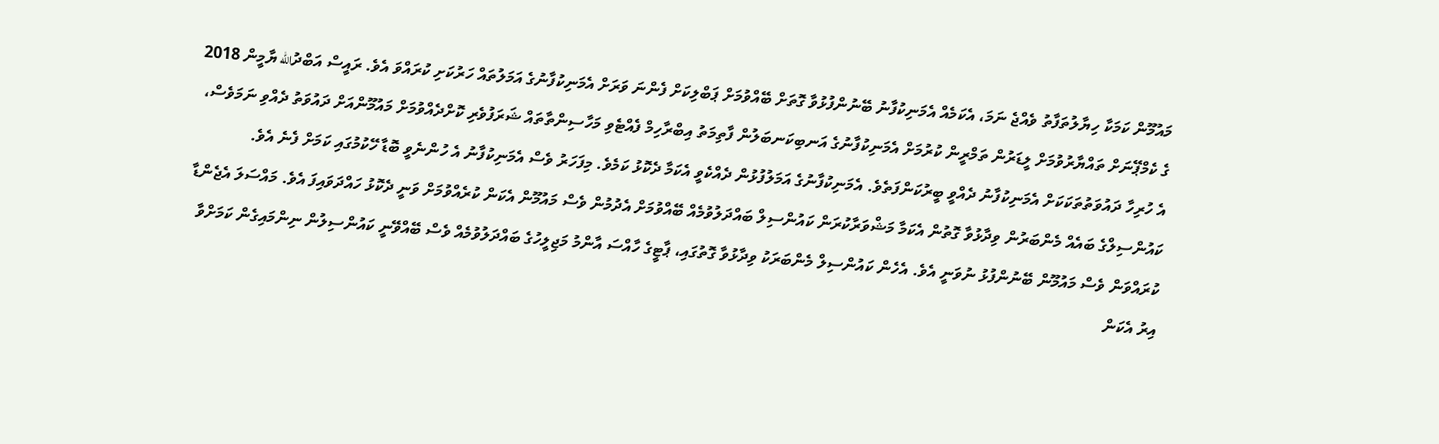މައުމޫން ކަމަކާ ހިޔާލުތަފާތު ވެއްޖެ ނަމަ، އެކަމެއް އެމަނިކުފާނު ބޭނުންފުޅުވާ ގޮތަށް ބޭއްވުމަށް ޕަބްލިކަށް ފެންނަ ވަރަށް އެމަނިކުފާނުގެ އަމަލުތައް ހަރުކަށި ކުރައްވަ އެވެ. ރައީސް އަބްދުالله ޔާމީން 2018 ގެ ކެމްޕޭނަށް ތައްޔާރުވުމަށް ލީޑަރުން ތަމްރީން ކުރުމަށް އެމަނިކުފާނުގެ އަނބިކަނބަލުން ފާތިމަތު އިބްރާހިމް ފެއްޓެވި މަހާސިންތާތައް ޝަރަފުވެރި ކޮށްދެއްވުމަށް މައުމޫންއަށް ދައުވަތު ދެއްވި ނަމަވެސް، އެ ހުރިހާ ދައުވަތުތަކަކަށް އެމަނިކުފާނު ދެއްވީ ބީރުކަންފަތެވެ. އެމަނިކުފާނުގެ އަމަލުފުޅުން ދެއްކެވީ އެކަމާ ދެކޮޅު ކަމެވެ. މިފަހަރު ވެސް އެމަނިކުފާނު އެ ހުންނެވީ ބޮޑާ ހޭކުމުގައި ކަމަށް ފެނެ އެވެ.
ކައުންސިލްގެ ބައެއް މެންބަރުން ވިދާޅުވާ ގޮތުން އެކަމާ މަޝްވަރާކުރަން ކައުންސިލް ބައްދަލުވުމެއް ބޭއްވުމަށް އެދުމުން ވެސް މައުމޫން އެކަން ކުރެއްވުމަށް ވަނީ ދެކޮޅު ހައްދަވައިފަ އެވެ. މައްސަލަ އެޖެންޑާ ކުރައްވަން ވެސް މައުމޫން ބޭނުންފުޅު ނުވަނީ އެވެ. އެހެން ކައުންސިލް މެންބަރަކު ވިދާޅުވާ ގޮތުގައި، ޕާޓީގެ ހާއްސަ އާންމު މަޖިލީހުގެ ބައްދަލުވުމެއް ވެސް ބޭއްވޭނީ ކައުންސިލުން ނިންމައިގެން ކަމަށްވާ އިރު އެކަން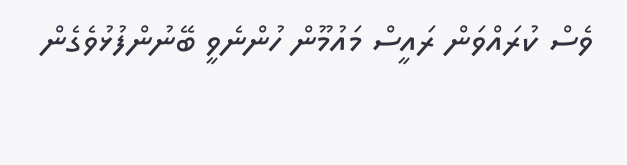ވެސް ކުރައްވަން ރައީސް މައުމޫން ހުންނެވީ ބޭނުންފުޅުވެގެން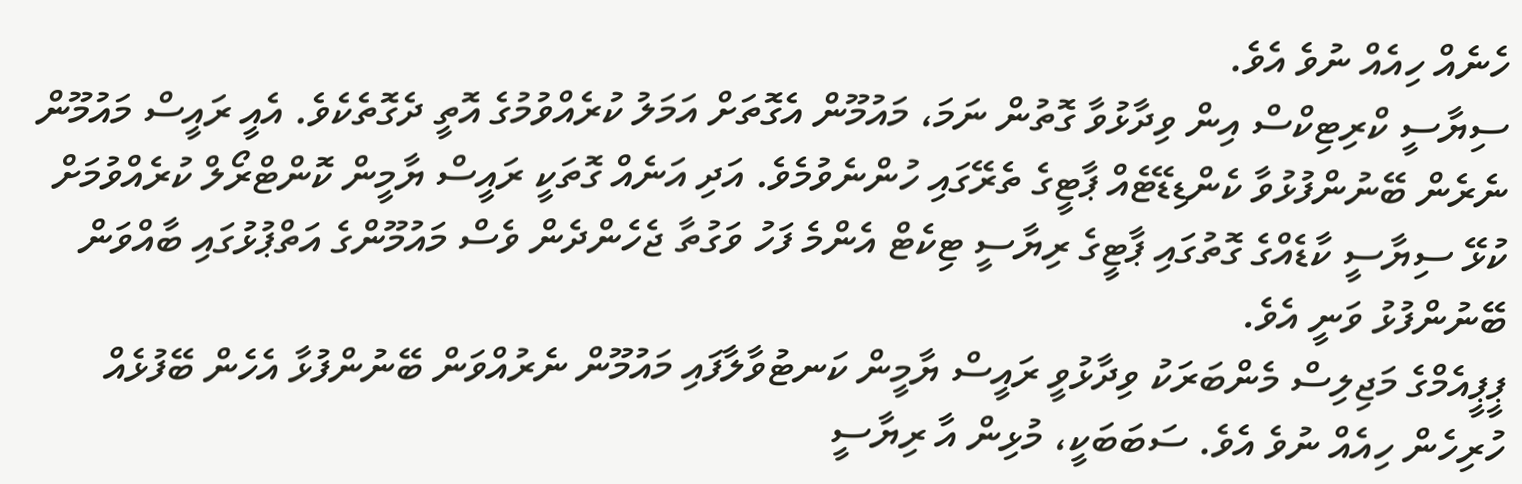ހެނެއް ހިއެއް ނުވެ އެވެ.
ސިޔާސީ ކްރިޓިކްސް އިން ވިދާޅުވާ ގޮތުން ނަމަ، މައުމޫން އެގޮތަށް އަމަލު ކުރެއްވުމުގެ އޮތީ ދެގޮތެކެވެ. އެއީ ރައީސް މައުމޫން ނެރެން ބޭނުންފުޅުވާ ކެންޑިޑޭޓެއް ޕާޓީގެ ތެރޭގައި ހުންނެވުމެވެ. އަދި އަނެއް ގޮތަކީ ރައީސް ޔާމީން ކޮންޓްރޯލް ކުރެއްވުމަށް ކުޅޭ ސިޔާސީ ކާޑެއްގެ ގޮތުގައި ޕާޓީގެ ރިޔާސީ ޓިކެޓް އެންމެ ފަހު ވަގުތާ ޖެހެންދެން ވެސް މައުމޫންގެ އަތްޕުޅުގައި ބާއްވަން ބޭނުންފުޅު ވަނީ އެވެ.
ޕީޕީއެމްގެ މަޖިލިސް މެންބަރަކު ވިދާޅުވީ ރައީސް ޔާމީން ކަނޓުވާލާފައި މައުމޫން ނެރުއްވަން ބޭނުންފުޅާ އެހެން ބޭފުޅެއް ހުރިހެން ހިއެއް ނުވެ އެވެ. ސަބަބަކީ، މުޅިން އާ ރިޔާސީ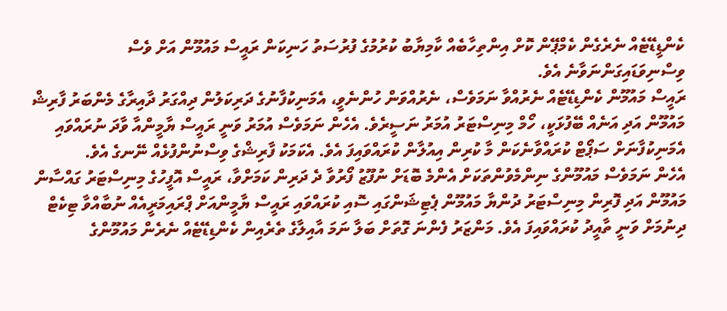ކެންޑީޑޭޓެއް ނެރެގެން ކެމްޕޭން ކޮށް އިންތިހާބެއް ކާމިޔާބު ކުރުމުގެ ފުރުސަތު ހަނިކަން ރައީސް މައުމޫން އަށް ވެސް ވިސްނިވަޑައިގަންނަވާނެ އެވެ.
ރައީސް މައުމޫން ކެންޑިޑޭޓެއް ނެރުއްވާ ނަމަވެސް، ނެރުއްވަން ހުންނެވީ، އެމަނިކުފާނުގެ ދަރިކަލުން ދިއްގަރު ދާއިރާގެ މެންބަރު ފާރިޝް މައުމޫން އަދި އަނެއް ބޭފުޅަކީ، ހޯމް މިނިސްޓަރު އުމަރު ނަސީރެވެ. އެހެން ނަމަވެސް އުމަރު ވަނީ ރައީސް ޔާމީންއާ ވާދަ ނުރައްވައި އެމަނިކުފާނަށް ސަޕޯޓް ކުރައްވާނެކަން މާ ކުރިން އިއުލާން ކުރައްވައިފަ އެވެ. އެކަމަކު ފާރިޝްގެ ވިސްނުންފުޅެއް ނޭނގެ އެވެ.
އެހެން ނަމަވެސް މައުމޫންގެ ނިންމެވުންތަކަށް އެންމެ ބޮޑަށް ނުފޫޒު ފޯރުވާ ދެ ދަރިން ކަމަށްވާ، ރައީސް އޮފީހުގެ މިނިސްޓަރު ގައްސާން މައުމޫން އަދި ފޮރިން މިނިސްޓަރު ދުންޔާ މައުމޫން ޕެޓިޝަންގައި ސޮއި ކުރައްވައި ރައީސް ޔާމީންއަށް ޕްރައިމަރީއެއް ނުބާއްވާ ޓިކެޓް ދިނުމަށް ވަނީ ތާއީދު ކުރައްވައިފަ އެވެ. މަންޒަރު ފެންނަ ގޮތަށް ބަލާ ނަމަ އާއިލާގެ ތެރެއިން ކެންޑިޑޭޓެއް ނެރެން މައުމޫންގެ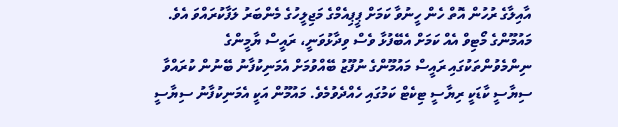އާއިލާގެ ރުހުން އޮތް ހެން ހީނުވާ ކަމަށް ޕީޕިއެމްގެ މަޖިލީހުގެ މެންބަރު ލަފާކުރައްވަ އެވެ.
މައުމޫންގެ މޯޓިވް އެއް ކަމަށް އެބޭފުޅާ ވެސް ވިދާޅުވަނީ، ރައީސް ޔާމީންގެ ނިންމެވުންތަކުގައި ރައީސް މައުމޫންގެ ނުފޫޒު ބޭއްވުމަށް އެމަނިކުފާނު ބޭނުން ކުރައްވާ ސިޔާސީ ކާޑަކީ ރިޔާސީ ޓިކެޓް ކަމުގައި ހެއްދެވުމެވެ. މައުމޫން އަކީ އެމަނިކުފާނު ސިޔާސީ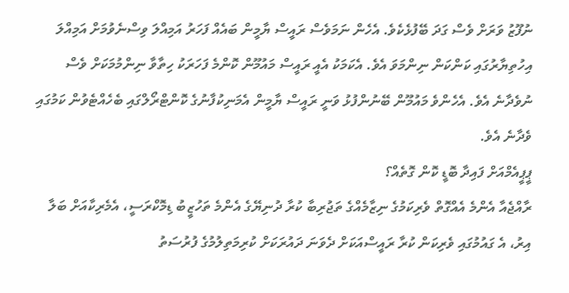ނުފޫޒު ވަރަށް ވެސް ގަދަ ބޭފުޅެކެވެ. އެހެން ނަމަވެސް ރައީސް ޔާމީން ބައެއް ފަހަރު އަމިއްލަ ވިސްނެވުމަށް އަމިއްލަ އިހުތިޔާރުގައި ކަންކަން ނިންމަވަ އެވެ. އެކަމަކު އެއީ ރައީސް މައުމޫން ކޮންމެ ފަހަރަކު ހިތާވާ ނިންމުމަކަށް ވެސް ނުވެދާނެ އެވެ. އެހެންވެ މައުމޫން ބޭނުންފުޅު ވަނީ ރައީސް ޔާމީން އެމަނިކުފާނުގެ ކޮންޓްރޯލްގައި ބެހެއްޓެވުން ކަމުގައި ވެދާނެ އެވެ.
ޕީޕީއެމްއަށް ފައިދާ ބޮޑީ ކޮން ގޮތެއް؟
ރާއްޖެއާ އެންމެ އެއްގޮތް ވެރިކަމުގެ ނިޒާމެއްގެ ތަޖުރިބާ ކުރާ ދުނިޔޭގެ އެންމެ ތަހުޒީބު ޑިމޮކްރަސީ، އެމެރިކާއަށް ބަލާ އިރު، އެ ގައުމުގައި ވެރިކަން ކުރާ ރައީސްއަކަށް ދެވަނަ ދައުރަކަށް ކުރިމަތިލުމުގެ ފުރުސަތު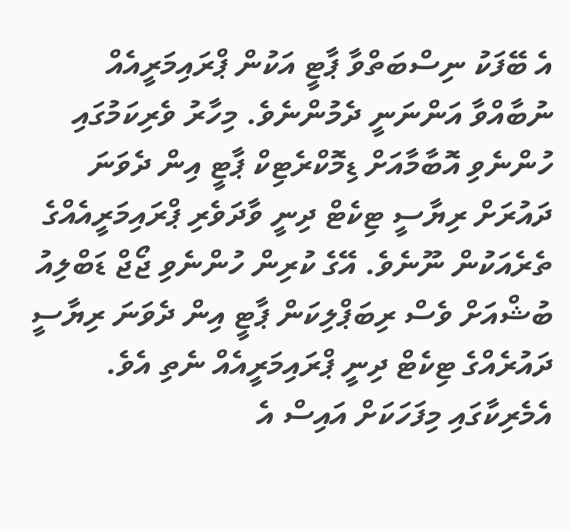އެ ބޭފަކު ނިސްބަތްވާ ޕާޓީ އަކުން ޕްރައިމަރީއެއް ނުބާއްވާ އަންނަނީ ދެމުންނެވެ. މިހާރު ވެރިކަމުގައި ހުންނެވި އޮބާމާއަށް ޑިމޮކްރެޓިކް ޕާޓީ އިން ދެވަނަ ދައުރަށް ރިޔާސީ ޓިކެޓް ދިނީ ވާދަވެރި ޕްރައިމަރީއެއްގެ ތެރެއަކުން ނޫނެވެ. އޭގެ ކުރިން ހުންނެވި ޖޯޖް ޑަބްލިއު ބުޝްއަށް ވެސް ރިބަޕްލިކަން ޕާޓީ އިން ދެވަނަ ރިޔާސީ ދައުރެއްގެ ޓިކެޓް ދިނީ ޕްރައިމަރީއެއް ނެތި އެވެ.
އެމެރިކާގައި މިފަހަކަށް އައިސް އެ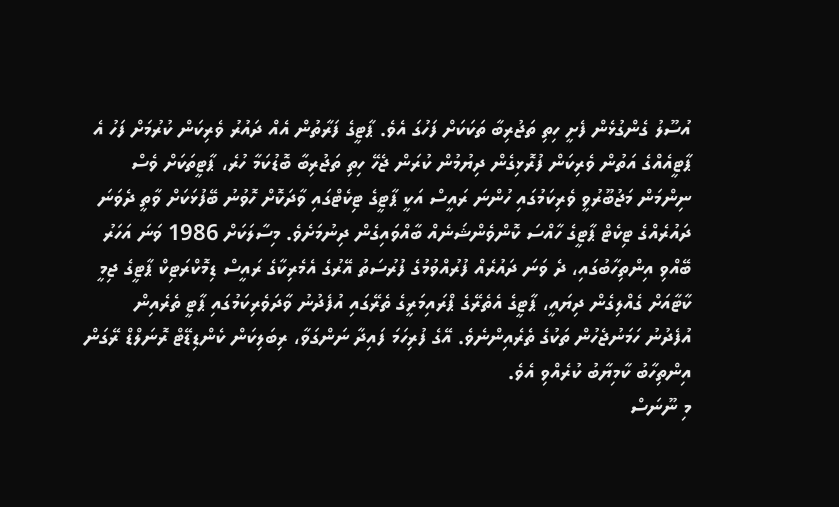އުސޫލު ގެންގުޅެން ފެށީ ހިތި ތަޖުރިބާ ތަކަކަށް ފަހުގަ އެވެ. ޕާޓީގެ ފަރާތުން އެއް ދައުރު ވެރިކަން ކުރުމަށް ފަހު އެ ޕާޓީއެއްގެ އަތުން ވެރިކަން ފުރޮޅިގެން ދިޔުމުން ކުރަން ޖެހޭ ހިތި ތަޖުރިބާ ބޮޑުކަމާ ހުރެ، ޕާޓީތަކަށް ވެސް ނިންމަން މަޖުބޫރުވީ ވެރިކަމުގައި ހުންނަ ރައީސް އަކީ ޕާޓީގެ ޓިކެޓްގައި ވާދަކޮށް ހޮވުނު ބޭފުޅަކަށް ވާތީ ދެވަނަ ދައުރެއްގެ ޓިކެޓް ޕާޓީގެ ހާއްސަ ކޮންވެންޝަނެއް ބާއްވައިގެން ދިނުމަށެވެ. މިސާލަކަށް 1986 ވަނަ އަހަރު ބޭއްވި އިންތިހާބުގައި، ދެ ވަނަ ދައުރެއް ފުރުއްވުމުގެ ފުރުސަތު އޭރުގެ އެމެރިކާގެ ރައީސް ޑިމޮކްރަޓިކް ޕާޓީގެ ޖިމީ ކާޓާއަށް ގެއްލިގެން ދިޔައީ، ޕާޓީގެ އެތެރޭގެ ޕްރައިމަރީގެ ތެރޭގައި އުފެދުނު ވާދަވެރިކަމުގައި ޕާޓީ ތެރެއިން އުފެދުނު ހަމަނުޖެހުން ތަކުގެ ތެރެއިންނެވެ. އޭގެ ފުރިހަމަ ފައިދާ ނަންގަވާ، ރިބަލިކަން ކެންޑިޑޭޓް ރޮނަލްޑް ރޭގަން އިންތިހާބު ކާމިޔާބު ކުރެއްވި އެވެ.
މި ނޫނަސް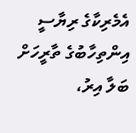އެމެރިކާގެ ރިޔާސީ އިންތިހާބުގެ ތާރީހަށް ބަލާ އިރު،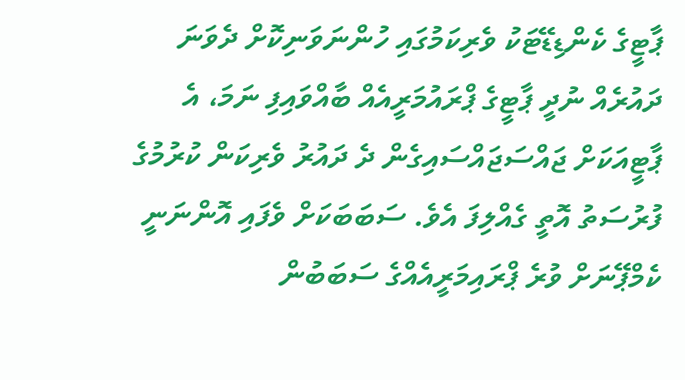ޕާޓީގެ ކެންޑިޑޭޓަކު ވެރިކަމުގައި ހުންނަވަނިކޮށް ދެވަނަ ދައުރެއް ނުދީ ޕާޓީގެ ޕްރައުމަރީއެއް ބާއްވައިފި ނަމަ، އެ ޕާޓީއަކަށް ޖައްސަޖައްސައިގެން ދެ ދައުރު ވެރިކަން ކުރުމުގެ ފުރުސަތު އޮތީ ގެއްލިފަ އެވެ. ސަބަބަކަށް ވެފައި އޮންނަނީ ކެމްޕޭނަށް ވުރެ ޕްރައިމަރީއެއްގެ ސަބަބުން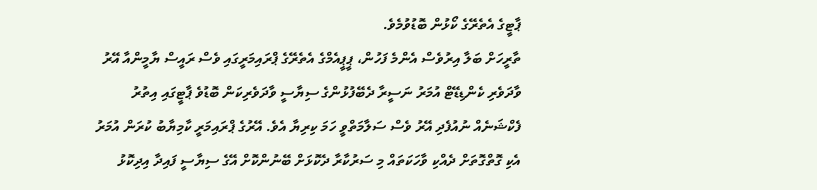ޕާޓީގެ އެތެރޭގެ ކޯޅުން ބޮޑުވުމެވެ.
ތާރީހަށް ބަލާ އިރުވެސް އެންމެ ފަހުން، ޕީޕީއެމްގެ އެތެރޭގެ ޕްރައިމަރީގައި ވެސް ރައީސް ޔާމީންއާ އޭރު ވާދަވެރި ކެންޑިޑޭޓް އުމަރު ނަސީރާ ދެބޭފުޅުންގެ ސިޔާސީ ވާދަވެރިކަން ބޮޑުވެ ޕާޓީގައި އިތުރު ފެކްޝަނެއް ނުއުފެދި އޭރު ވެސް ސަލާމަތްވީ ހަމަ ކިރިޔާ އެވެ. އޭރުގެ ޕްރައިމަރީ ކާމިޔާބު ކުރަން އުމަރު އެކި ގޮތްގޮތަށް ދެއްކި ވާހަކަތައް މި ސަރުކާރާ ދެކޮޅަށް ބޭނުންކޮށް އޭގެ ސިޔާސީ ފައިދާ އިދިކޮޅު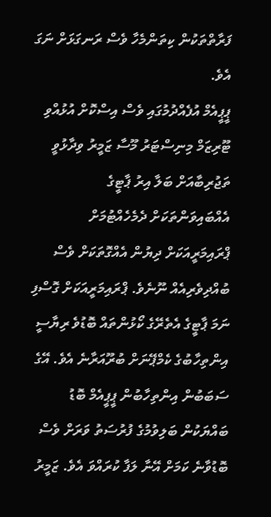ފަރާތްތަކުން ކިތަންމެހާ ވެސް ރަނގަޅަށް ނަގަ އެވެ.
ޕީޕީއެމް އުފެއްދުމުގައި ވެސް އިސްކޮށް އުޅުއްވި ޓޫރިޒަމް މިނިސްޓަރު މޫސާ ޒަމީރު ވިދާޅުވީ ތަޖުރިބާއަށް ބަލާ އިރު ޕާޓީގެ އެއްބައިވަންތަކަށް ދެމެހެއްޓުމަށް ޕްރައިމަރީއަކަށް ދިޔުން އެއްގޮތަކަށް ވެސް ބުއްދިވެރިއެއް ނޫނެވެ. ޕްރައިމަރީއަކަށް ގޮސްފި ނަމަ ޕާޓީގެ އެތެރޭގެ ކޯޅުންތައް ބޮޑުވެ ރިޔާސީ އިންތިހާބުގެ ކެމްޕޭނަށް ބުރޫއަރާނެ އެވެ. އޭގެ ސަބަބުން އިންތިހާބުން ޕީޕީއެމް ބޮޑު ބައްޔަކުން ބަލިވުމުގެ ފުރުސަތު ވަރަށް ވެސް ބޮޑުވާނެ ކަމަށް އޭނާ ލަފާ ކުރައްވަ އެވެ. ޒަމީރު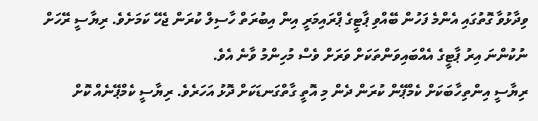ވިދާޅުވާ ގޮތުގައި އެންމެ ފަހުން ބޭއްވި ޕާޓީގެ ޕްރައިމަރީ އިން އިބުރަތް ހާސިލް ކުރަން ޖެހޭ ކަމަށެވެ. ރިޔާސީ ރޭހަށް ނުކުންނަ އިރު ޕާޓީގެ އެއްބައިވަންތަކަށް ވަރަށް ވެސް މުހިންމު ވާނެ އެވެ.
ރިޔާސީ އިންތިހާބަކަށް ކެމްޕޭން ކުރަން ދެން މި އޮތީ ގާތްގަނޑަކަށް ދޮޅު އަހަރެވެ. ރިޔާސީ ކެމްޕޭނެއް ކޮށް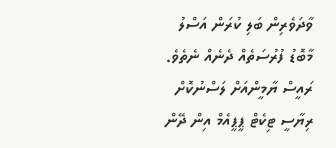ވާދަވެރިން ބަލި ކުރަން އަސްލު މާބޮޑު ފުރުސަތެއް ދެނެއް ނެތެވެ. ރައީސް ޔާމީންއަށް ލަސްނުކޮށް ރިޔާސީ ޓިކެޓް ޕީޕީއެމް އިން ދޭން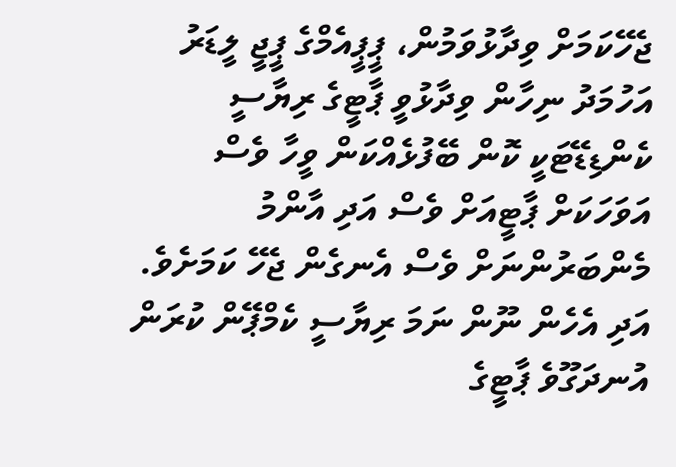ޖެހޭކަމަށް ވިދާޅުވަމުން، ޕީޕީއެމްގެ ޕީޖީ ލީޑަރު އަހުމަދު ނިހާން ވިދާޅުވީ ޕާޓީގެ ރިޔާސީ ކެންޑިޑޭޓަކީ ކޮން ބޭފުޅެއްކަން ވީހާ ވެސް އަވަހަކަށް ޕާޓީއަށް ވެސް އަދި އާންމު މެންބަރުންނަށް ވެސް އެނގެން ޖެހޭ ކަމަށެވެ. އަދި އެހެން ނޫން ނަމަ ރިޔާސީ ކެމްޕޭން ކުރަން އުނދަގޫވެ ޕާޓީގެ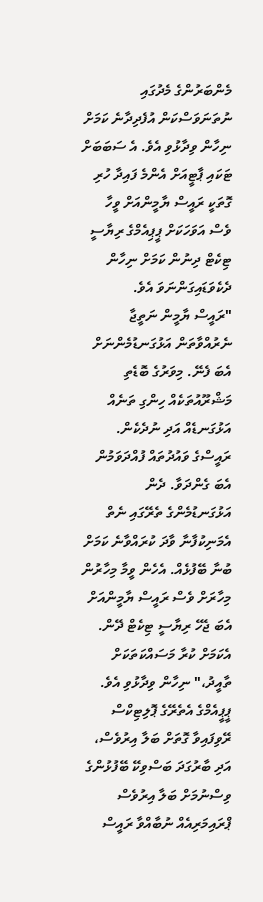މެންބަރުންގެ މެދުގައި ނުތަނަވަސްކަން އުފެދިދާނެ ކަމަށް ނިހާން ވިދާޅުވި އެވެ. އެ ސަބަބަށް ޓަކައި ޕާޓީއަށް އެންމެ ފައިދާ ހުރި ގޮތަކީ ރައީސް ޔާމީންއަށް ވީހާ ވެސް އަވަހަކަށް ޕީޕިއެމްގެ ރިޔާސީ ޓިކެޓް ދިނުން ކަމަށް ނިހާން ދެކެވަޑައިގަންނަވަ އެވެ.
"ރައީސް ޔާމީން ނަތީޖާ ނެރުއްވާތަން އަޅުގަނޑުމެންނަށް އެބަ ފެނޭ. މިވަރުގެ ބޮޑެތި މަޝްރޫއުތަކެއް ހިންގި ތަނެއް އަޅުގަނޑެއް އަދި ނުދެކެން. ރައީސްގެ ވައުދުތައް ފުއްދަވަމުން އެބަ ގެންދަވާ. ދެން އަޅުގަނޑުމެންގެ ތެރޭގައި ނެތް އެމަނިކުފާނާ ވާދަ ކުރައްވާނެ ކަމަށް ބުނާ ބޭފުޅެއް. އެހެން ވީމާ މިހާރުން މިހާރަށް ވެސް ރައީސް ޔާމީންއަށް އެބަ ޖެހޭ ރިޔާސީ ޓިކެޓް ދޭން. އެކަމަށް ކުރާ މަސައްކަތަކަށް ތާއީދު،" ނިހާން ވިދާޅުވި އެވެ.
ޕީޕީއެމްގެ އެތެރޭގެ ޕޮލިޓިކްސް ރޭވިފައިވާ ގޮތަށް ބަލާ އިރުވެސް، އަދި ބާރުގަދަ ބަސްވިކޭ ބޭފުޅުންގެ ވިސްނުމަށް ބަލާ އިރުވެސް ޕްރައިމަރިއެއް ނުބާއްވާ ރައީސް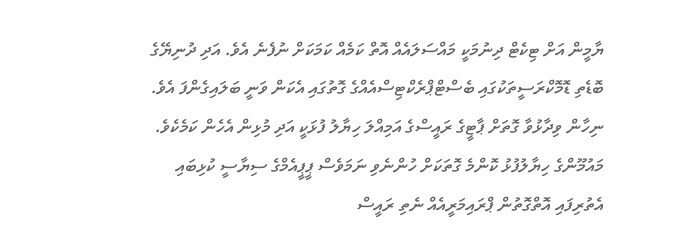ޔާމީން އަށް ޓިކެޓް ދިނުމަކީ މައްސަލައެއް އޮތް ކަމެއް ކަމަކަށް ނުފެނެ އެވެ. އަދި ދުނިޔޭގެ ބޮޑެތި ޑޮމޮކްރަސީތަކުގައި ބެސްޓްޕްރެކްޓިސްއެއްގެ ގޮތުގައި އެކަން ވަނީ ބަލައިގެންފަ އެވެ. ނިހާން ވިދާޅުވާ ގޮތަށް ޕާޓީގެ ރައީސްގެ އަމިއްލަ ހިޔާލު ފުޅަކީ އަދި މުޅިން އެހެން ކަމެކެވެ. މައުމޫންގެ ހިޔާލުފުޅު ކޮންމެ ގޮތަކަށް ހުންނެވި ނަމަވެސް ޕީޕީއެމްގެ ސިޔާސީ ކުޅިބައި އެތުރިފައި އޮތްގޮތުން ޕްރައިމަރީއެއް ނެތި ރައީސް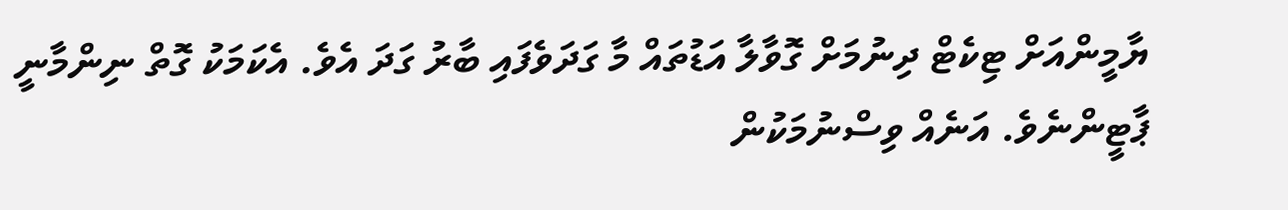ޔާމީންއަށް ޓިކެޓް ދިނުމަށް ގޮވާލާ އަޑުތައް މާ ގަދަވެފައި ބާރު ގަދަ އެވެ. އެކަމަކު ގޮތް ނިންމާނީ ޕާޓީންނެވެ. އަނެއް ވިސްނުމަކުން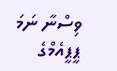ވިސްނާ ނަމަ ޕީޕީއެމްގެ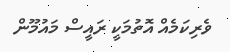ވެރިކަމެއް އޮތުމަކީ ރައީސް މައުމޫން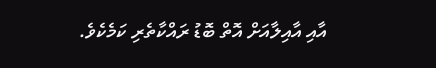އާއި އާއިލާއަށް އޮތް ބޮޑު ރައްކާތެރި ކަމެކެވެ.